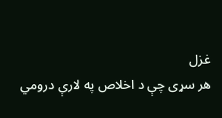غزل
هر سړی چې د اخلاص په لارې درومي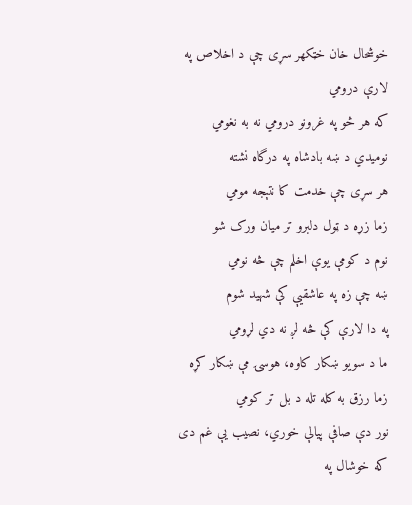خوشحال خان خټکهر سړی چې د اخلاص په لارې درومي
که هر څو په غرونو درومي نه به نغومي
نوميدي د ښه بادشاه په درگاه نشته
هر سړی چې خدمت کا نتېجه مومي
زما زړه د ټول دلبرو تر ميان ورک شو
نوم د کومې يوې اخلم چې څه نومي
ښه چې زه په عاشقيې کې شهيد شوم
په دا لارې کې څه لږ نه دي لړومي
ما د سويو ښکار کاوه، هوسۍ مې ښکار کړه
زما رزق به کله تله د بل تر کومي
نور دې صافې پيالې خوري، نصيب يې غم دی
که خوشال په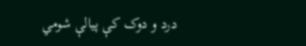درد و دوک کې پيالې شومي